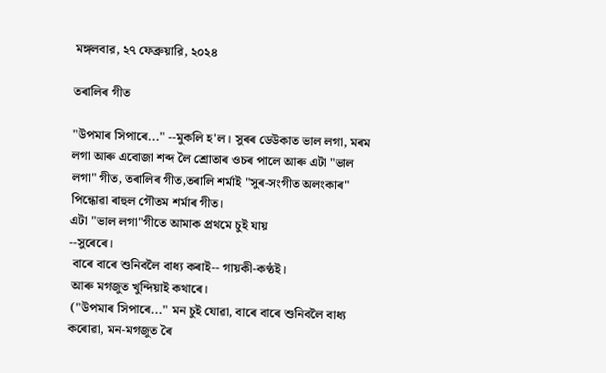মঙ্গলবার, ২৭ ফেব্রুয়ারি, ২০২৪

তৰালিৰ গীত

"উপমাৰ সিপাৰে..." --মুকলি হ'ল। সুৰৰ ডেউকাত ভাল লগা, মৰম লগা আৰু এবোজা শব্দ লৈ শ্ৰোতাৰ ওচৰ পালে আৰু এটা "ভাল লগা" গীত, তৰালিৰ গীত,তৰালি শৰ্মাই "সুৰ-সংগীত অলংকাৰ" পিন্ধোৱা ৰাহুল গৌতম শৰ্মাৰ গীত।
এটা "ভাল লগা"গীতে আমাক প্ৰথমে চুই যায়
--সুৰেৰে।
 বাৰে বাৰে শুনিবলৈ বাধ্য কৰাই-- গায়কী-কণ্ঠই।
 আৰু মগজুত খুন্দিয়াই কথাৰে।
 ("উপমাৰ সিপাৰে..." মন চুই যোৱা, বাৰে বাৰে শুনিবলৈ বাধ্য কৰোৱা, মন-মগজুত ৰৈ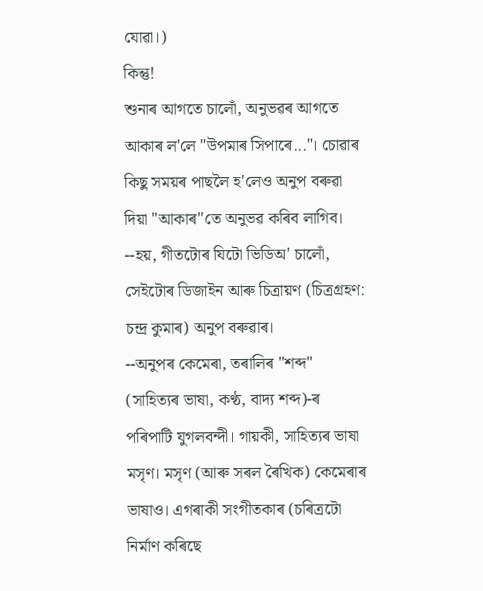যোৱা।)
কিন্তু!
শুনাৰ আগতে চালোঁ, অনুভৱৰ আগতে আকাৰ ল'লে "উপমাৰ সিপাৰে..."। চোৱাৰ কিছু সময়ৰ পাছলৈ হ'লেও অনুপ বৰুৱা দিয়া "আকাৰ"তে অনুভৱ কৰিব লাগিব। --হয়, গীতটোৰ যিটো ভিডিঅ' চালোঁ, সেইটোৰ ডিজাইন আৰু চিত্ৰায়ণ (চিত্ৰগ্ৰহণ: চন্দ্র কুমাৰ) অনুপ বৰুৱাৰ।
--অনুপৰ কেমেৰা, তৰালিৰ "শব্দ" (সাহিত্যৰ ভাষা, কণ্ঠ, বাদ্য শব্দ)-ৰ পৰিপাটি যুগলবন্দী। গায়কী, সাহিত্যৰ ভাষা মসৃণ। মসৃণ (আৰু সৰল ৰৈখিক) কেমেৰাৰ ভাষাও। এগৰাকী সংগীতকাৰ (চৰিত্ৰটো নিৰ্মাণ কৰিছে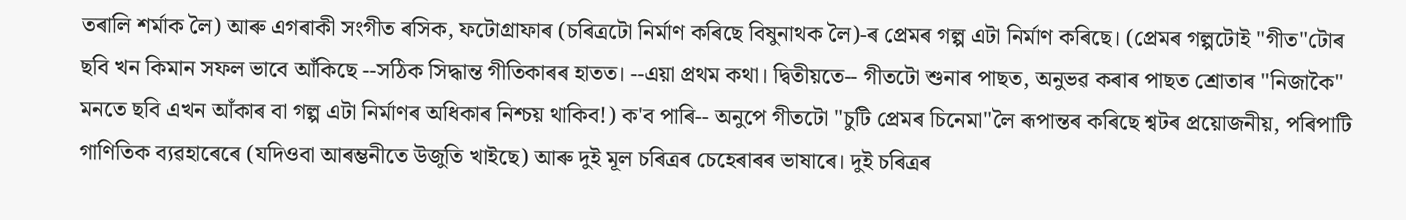তৰালি শৰ্মাক লৈ) আৰু এগৰাকী সংগীত ৰসিক, ফটোগ্ৰাফাৰ (চৰিত্ৰটো নিৰ্মাণ কৰিছে বিষুনাথক লৈ)-ৰ প্ৰেমৰ গল্প এটা নিৰ্মাণ কৰিছে। (প্ৰেমৰ গল্পটোই "গীত"টোৰ ছবি খন কিমান সফল ভাবে আঁকিছে --সঠিক সিদ্ধান্ত গীতিকাৰৰ হাতত। --এয়া প্ৰথম কথা। দ্বিতীয়তে-- গীতটো শুনাৰ পাছত, অনুভৱ কৰাৰ পাছত শ্ৰোতাৰ "নিজাকৈ" মনতে ছবি এখন আঁকাৰ বা গল্প এটা নিৰ্মাণৰ অধিকাৰ নিশ্চয় থাকিব!) ক'ব পাৰি-- অনুপে গীতটো "চুটি প্ৰেমৰ চিনেমা"লৈ ৰূপান্তৰ কৰিছে শ্বটৰ প্ৰয়োজনীয়, পৰিপাটি গাণিতিক ব্যৱহাৰেৰে (যদিওবা আৰম্ভনীতে উজুতি খাইছে) আৰু দুই মূল চৰিত্ৰৰ চেহেৰাৰৰ ভাষাৰে। দুই চৰিত্ৰৰ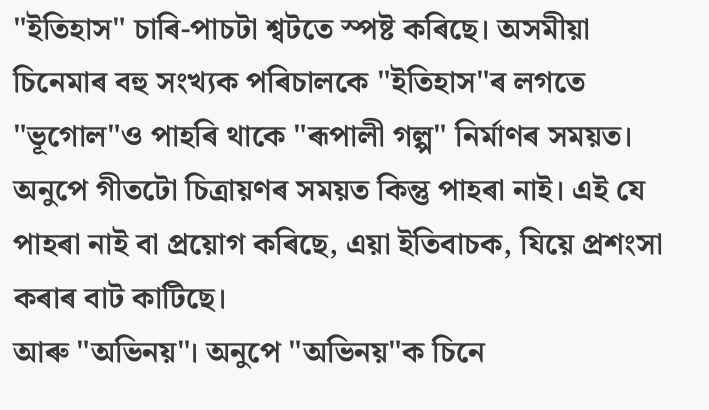"ইতিহাস" চাৰি-পাচটা শ্বটতে স্পষ্ট কৰিছে। অসমীয়া চিনেমাৰ বহু সংখ্যক পৰিচালকে "ইতিহাস"ৰ লগতে "ভূগোল"ও পাহৰি থাকে "ৰূপালী গল্প" নিৰ্মাণৰ সময়ত। অনুপে গীতটো চিত্ৰায়ণৰ সময়ত কিন্তু পাহৰা নাই। এই যে পাহৰা নাই বা প্ৰয়োগ কৰিছে, এয়া ইতিবাচক, যিয়ে প্ৰশংসা কৰাৰ বাট কাটিছে।
আৰু "অভিনয়"। অনুপে "অভিনয়"ক চিনে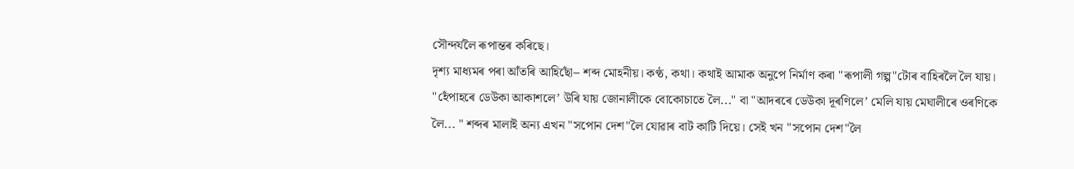সৌন্দৰ্যলৈ ৰূপান্তৰ কৰিছে।
দৃশ্য মাধ্যমৰ পৰা আঁতৰি আহিছোঁ-- শব্দ মোহনীয়। কণ্ঠ, কথা। কথাই আমাক অনুপে নিৰ্মাণ কৰা "ৰূপালী গল্প"টোৰ বাহিৰলৈ লৈ যায়। "হেঁপাহৰে ডেউকা আকাশলে’ উৰি যায় জোনালীকে বোকোচাতে লৈ..." বা "আদৰৰে ডেউকা দূৰণিলে’ মেলি যায় মেঘালীৰে ওৰণিকে লৈ... " শব্দৰ মালাই অন্য এখন "সপোন দেশ"লৈ যোৱাৰ বাট কাটি দিয়ে। সেই খন "সপোন দেশ"লৈ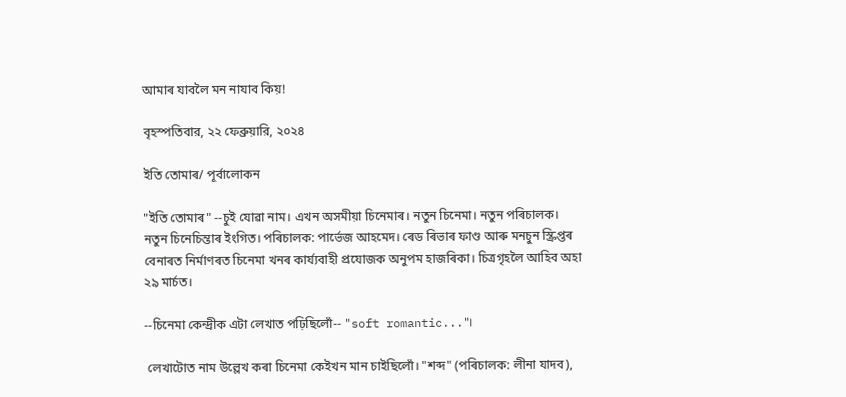আমাৰ যাবলৈ মন নাযাব কিয়!

বৃহস্পতিবার, ২২ ফেব্রুয়ারি, ২০২৪

ইতি তোমাৰ/ পূৰ্বালোকন

"ইতি তোমাৰ" --চুই যোৱা নাম। এখন অসমীয়া চিনেমাৰ। নতুন চিনেমা। নতুন পৰিচালক। নতুন চিনেচিন্তাৰ ইংগিত। পৰিচালক: পাৰ্ভেজ আহমেদ। ৰেড ৰিভাৰ ফাণ্ড আৰু মনচুন স্ক্ৰিপ্তৰ বেনাৰত নিৰ্মাণৰত চিনেমা খনৰ কাৰ্য্যবাহী প্ৰযোজক অনুপম হাজৰিকা। চিত্ৰগৃহলৈ আহিব অহা ২৯ মাৰ্চত।

--চিনেমা কেন্দ্ৰীক এটা লেখাত পঢ়িছিলোঁ-- "soft romantic..."।

 লেখাটোত নাম উল্লেখ কৰা চিনেমা কেইখন মান চাইছিলোঁ। "শব্দ" (পৰিচালক: লীনা যাদব),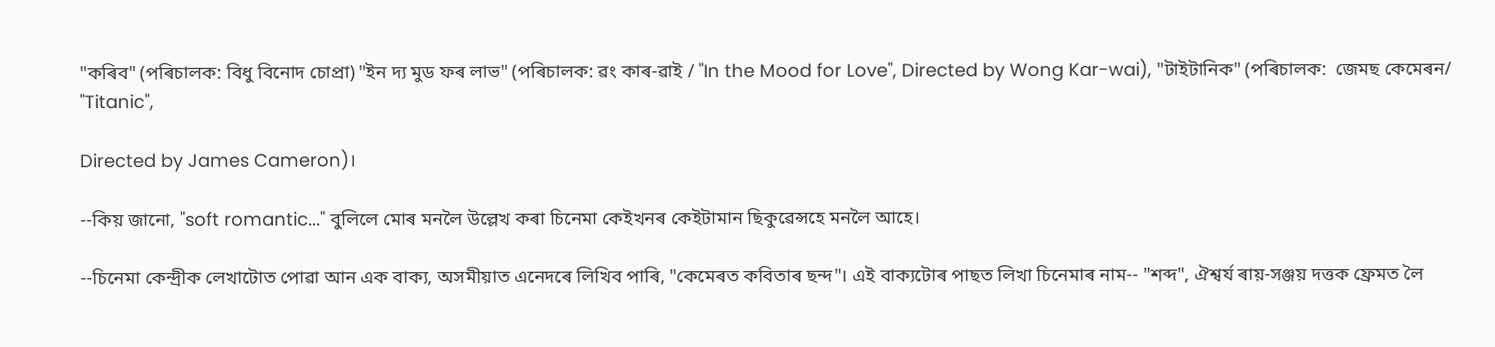"কৰিব" (পৰিচালক: বিধু বিনোদ চোপ্ৰা) "ইন দ্য মুড ফৰ লাভ" (পৰিচালক: ৱং কাৰ-ৱাই / "In the Mood for Love", Directed by Wong Kar-wai), "টাইটানিক" (পৰিচালক:  জেমছ কেমেৰন/ "Titanic",

Directed by James Cameron)।

--কিয় জানো, "soft romantic..." বুলিলে মোৰ মনলৈ উল্লেখ কৰা চিনেমা কেইখনৰ কেইটামান ছিকুৱেন্সহে মনলৈ আহে।

--চিনেমা কেন্দ্ৰীক লেখাটোত পোৱা আন এক বাক্য, অসমীয়াত এনেদৰে লিখিব পাৰি, "কেমেৰত কবিতাৰ ছন্দ"। এই বাক্যটোৰ পাছত লিখা চিনেমাৰ নাম-- "শব্দ", ঐশ্বৰ্য ৰায়-সঞ্জয় দত্তক ফ্ৰেমত লৈ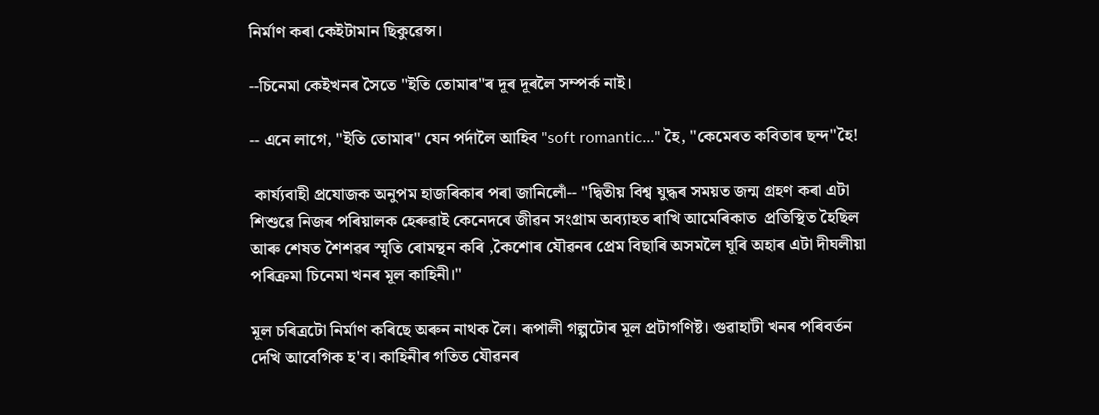নিৰ্মাণ কৰা কেইটামান ছিকুৱেন্স।

--চিনেমা কেইখনৰ সৈতে "ইতি তোমাৰ"ৰ দূৰ দূৰলৈ সম্পৰ্ক নাই।

-- এনে লাগে, "ইতি তোমাৰ" যেন পৰ্দালৈ আহিব "soft romantic..." হৈ, "কেমেৰত কবিতাৰ ছন্দ"হৈ!

 কাৰ্য্যবাহী প্ৰযোজক অনুপম হাজৰিকাৰ পৰা জানিলোঁ-- "দ্বিতীয় বিশ্ব যুদ্ধৰ সময়ত জন্ম গ্ৰহণ কৰা এটা শিশুৱে নিজৰ পৰিয়ালক হেৰুৱাই কেনেদৰে জীৱন সংগ্ৰাম অব্যাহত ৰাখি আমেৰিকাত  প্ৰতিস্থিত হৈছিল আৰু শেষত শৈশৱৰ স্মৃতি ৰোমন্থন কৰি ,কৈশোৰ যৌৱনৰ প্ৰেম বিছাৰি অসমলৈ ঘূৰি অহাৰ এটা দীঘলীয়া পৰিক্ৰমা চিনেমা খনৰ মূল কাহিনী।"

মূল চৰিত্ৰটো নিৰ্মাণ কৰিছে অৰুন নাথক লৈ। ৰূপালী গল্পটোৰ মূল প্ৰটাগণিষ্ট। গুৱাহাটী খনৰ পৰিবৰ্তন দেখি আবেগিক হ'ব। কাহিনীৰ গতিত যৌৱনৰ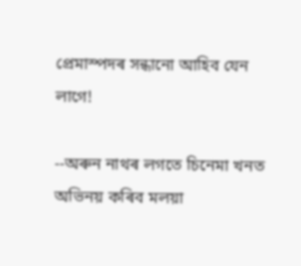প্ৰেমাস্পদৰ সন্ধানো আহিব যেন লাগে!

--অৰুন নাথৰ লগতে চিনেমা খনত অভিনয় কৰিব মলয়া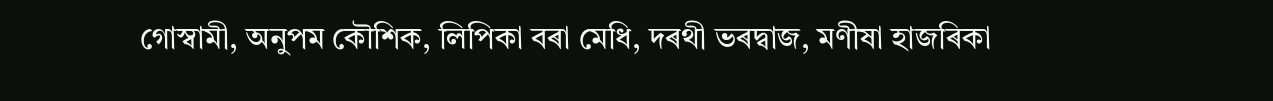গোস্বামী, অনুপম কৌশিক, লিপিকা বৰা মেধি, দৰথী ভৰদ্বাজ, মণীষা হাজৰিকা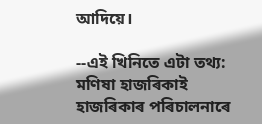আদিয়ে।

--এই খিনিতে এটা তথ্য: মণিষা হাজৰিকাই হাজৰিকাৰ পৰিচালনাৰে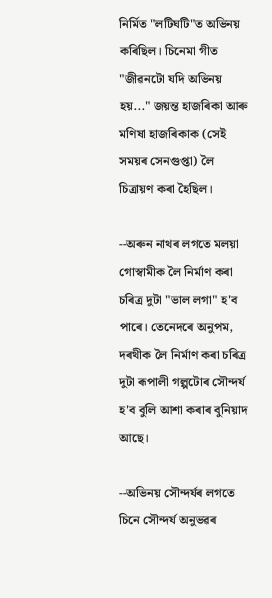নিৰ্মিত "লটিঘটি"ত অভিনয় কৰিছিল। চিনেমা গীত "জীৱনটো যদি অভিনয় হয়..." জয়ন্ত হাজৰিকা আৰু মণিষা হাজৰিকাক (সেই সময়ৰ সেনগুপ্তা) লৈ চিত্ৰায়ণ কৰা হৈছিল।

--অৰুন নাথৰ লগতে মলয়া গোস্বামীক লৈ নিৰ্মাণ কৰা চৰিত্ৰ দুটা "ভাল লগা" হ'ব পাৰে। তেনেদৰে অনুপম, দৰথীক লৈ নিৰ্মাণ কৰা চৰিত্ৰ দুটা ৰূপালী গল্পটোৰ সৌন্দৰ্য হ'ব বুলি আশা কৰাৰ বুনিয়াদ আছে।

--অভিনয় সৌন্দৰ্যৰ লগতে চিনে সৌন্দৰ্য অনুভৱৰ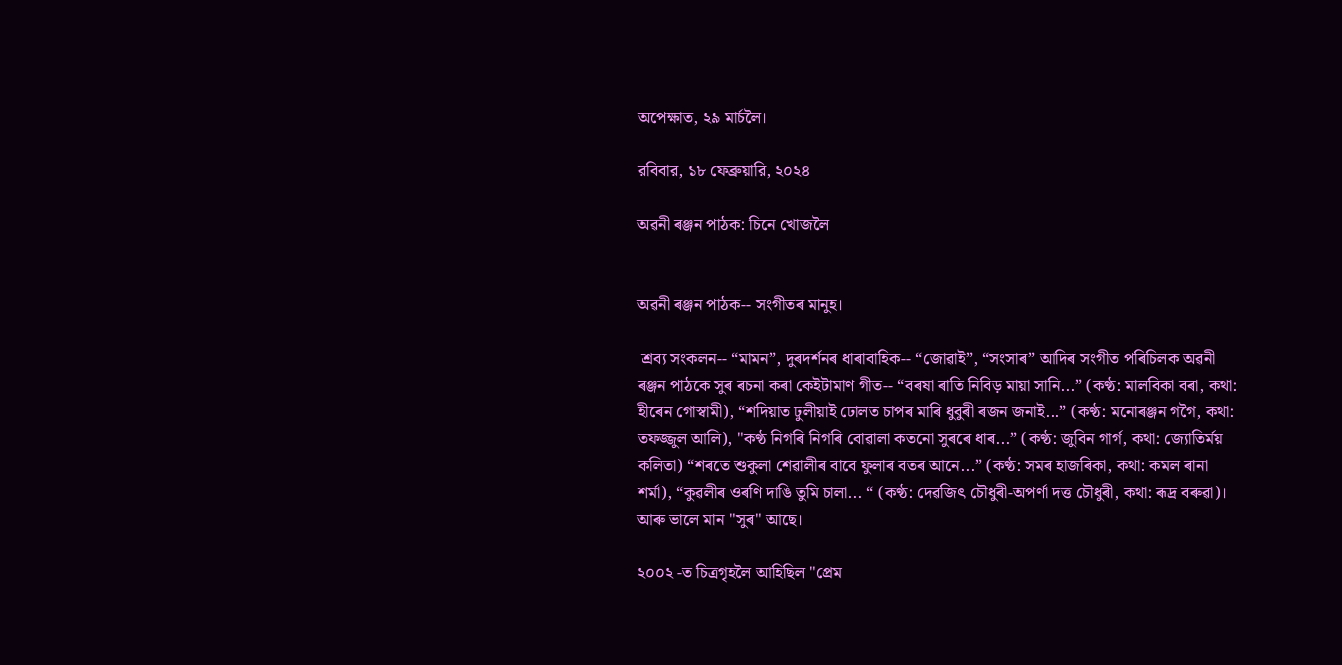অপেক্ষাত, ২৯ মাৰ্চলৈ।

রবিবার, ১৮ ফেব্রুয়ারি, ২০২৪

অৱনী ৰঞ্জন পাঠক: চিনে খোজলৈ


অৱনী ৰঞ্জন পাঠক-- সংগীতৰ মানুহ।

 শ্ৰব্য সংকলন-- “মামন”, দুৰদৰ্শনৰ ধাৰাবাহিক-- “জোৱাই”, “সংসাৰ” আদিৰ সংগীত পৰিচিলক অৱনী ৰঞ্জন পাঠকে সুৰ ৰচনা কৰা কেইটামাণ গীত-- “বৰষা ৰাতি নিবিড় মায়া সানি...” (কণ্ঠ: মালবিকা বৰা, কথা: হীৰেন গোস্বামী), “শদিয়াত ঢুলীয়াই ঢোলত চাপৰ মাৰি ধুবুৰী ৰজন জনাই...” (কণ্ঠ: মনোৰঞ্জন গগৈ, কথা: তফজ্জুল আলি), "কণ্ঠ নিগৰি নিগৰি বোৱালা কতনো সুৰৰে ধাৰ...” (কণ্ঠ: জুবিন গাৰ্গ, কথা: জ্যোতিৰ্ময় কলিতা) “শৰতে শুকুলা শেৱালীৰ বাবে ফুলাৰ বতৰ আনে...” (কণ্ঠ: সমৰ হাজৰিকা, কথা: কমল ৰানা শৰ্মা), “কুৱলীৰ ওৰণি দাঙি তুমি চালা... “ (কণ্ঠ: দেৱজিৎ চৌধুৰী-অপৰ্ণা দত্ত চৌধুৰী, কথা: ৰূদ্ৰ বৰুৱা)। আৰু ভালে মান "সুৰ" আছে।

২০০২ -ত চিত্ৰগৃহলৈ আহিছিল "প্ৰেম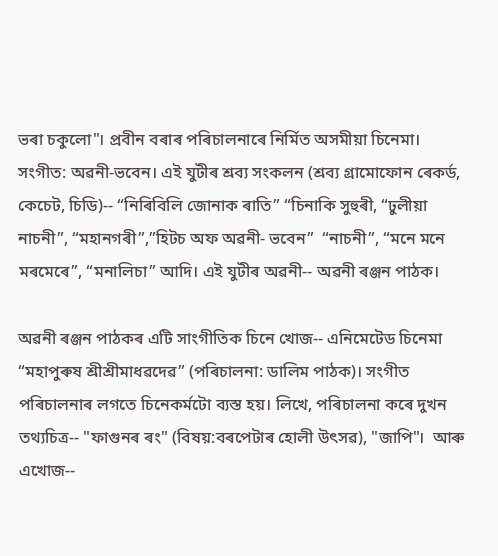ভৰা চকুলো"। প্ৰবীন বৰাৰ পৰিচালনাৰে নিৰ্মিত অসমীয়া চিনেমা। সংগীত: অৱনী-ভবেন। এই যুটীৰ শ্ৰব্য সংকলন (শ্ৰব্য গ্ৰামোফোন ৰেকৰ্ড, কেচেট, চিডি)-- “নিৰিবিলি জোনাক ৰাতি” “চিনাকি সুহুৰী, “ঢুলীয়া নাচনী”, “মহানগৰী”,”হিটচ অফ অৱনী- ভবেন”  “নাচনী”, “মনে মনে মৰমেৰে”, “মনালিচা” আদি। এই যুটীৰ অৱনী-- অৱনী ৰঞ্জন পাঠক।

অৱনী ৰঞ্জন পাঠকৰ এটি সাংগীতিক চিনে খোজ-- এনিমেটেড চিনেমা “মহাপুৰুষ শ্ৰীশ্ৰীমাধৱদেৱ” (পৰিচালনা: ডালিম পাঠক)। সংগীত পৰিচালনাৰ লগতে চিনেকৰ্মটো ব্যস্ত হয়। লিখে, পৰিচালনা কৰে দুখন তথ্যচিত্ৰ-- "ফাগুনৰ ৰং" (বিষয়:বৰপেটাৰ হোলী উৎসৱ), "জাপি"।  আৰু এখোজ--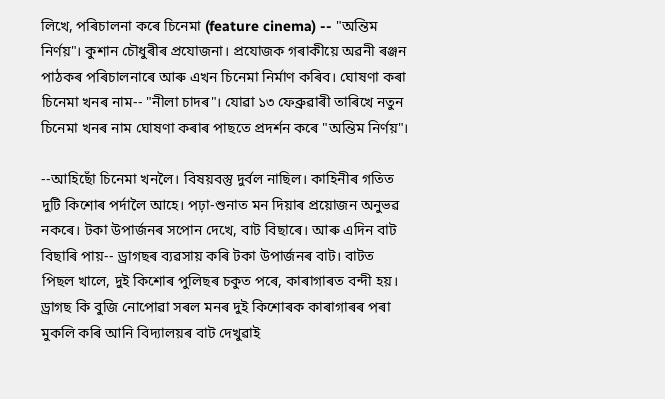লিখে, পৰিচালনা কৰে চিনেমা (feature cinema) -- "অন্তিম নিৰ্ণয়"। কুশান চৌধুৰীৰ প্ৰযোজনা। প্ৰযোজক গৰাকীয়ে অৱনী ৰঞ্জন পাঠকৰ পৰিচালনাৰে আৰু এখন চিনেমা নিৰ্মাণ কৰিব। ঘোষণা কৰা চিনেমা খনৰ নাম-- "নীলা চাদৰ"। যোৱা ১৩ ফেব্ৰুৱাৰী তাৰিখে নতুন চিনেমা খনৰ নাম ঘোষণা কৰাৰ পাছতে প্ৰদৰ্শন কৰে "অন্তিম নিৰ্ণয়"।

--আহিছোঁ চিনেমা খনলৈ। বিষয়বস্তু দুৰ্বল নাছিল। কাহিনীৰ গতিত দুটি কিশোৰ পৰ্দালৈ আহে। পঢ়া-শুনাত মন দিয়াৰ প্ৰয়োজন অনুভৱ নকৰে। টকা উপাৰ্জনৰ সপোন দেখে, বাট বিছাৰে। আৰু এদিন বাট বিছাৰি পায়-- ড্ৰাগছৰ ব্যৱসায় কৰি টকা উপাৰ্জনৰ বাট। বাটত পিছল খালে, দুই কিশোৰ পুলিছৰ চকুত পৰে, কাৰাগাৰত বন্দী হয়। ড্ৰাগছ কি বুজি নোপোৱা সৰল মনৰ দুই কিশোৰক কাৰাগাৰৰ পৰা মুকলি কৰি আনি বিদ্যালয়ৰ বাট দেখুৱাই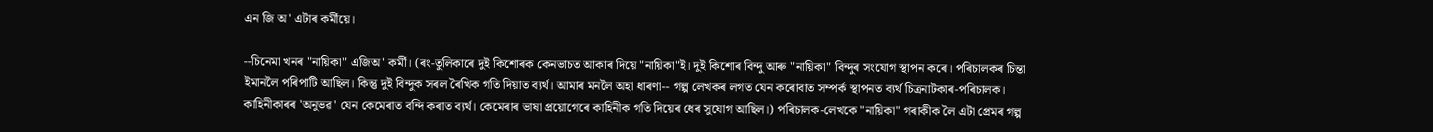এন জি অ' এটাৰ কৰ্মীয়ে।

--চিনেমা খনৰ "নায়িকা" এজিঅ' কৰ্মী। (ৰং-তুলিকাৰে দুই কিশোৰক কেনভাচত আকাৰ দিয়ে "নায়িকা"ই। দুই কিশোৰ বিন্দু আৰু "নায়িকা" বিন্দুৰ সংযোগ স্থাপন কৰে। পৰিচালকৰ চিন্তা ইমানলৈ পৰিপাটি আছিল। কিন্তু দুই বিন্দুক সৰল ৰৈখিক গতি দিয়াত ব্যৰ্থ। আমাৰ মনলৈ অহা ধাৰণা-- গল্প লেখকৰ লগত যেন কৰোবাত সম্পৰ্ক স্থাপনত ব্যৰ্থ চিত্ৰনাটকাৰ-পৰিচালক। কাহিনীকাৰৰ 'অনুভৱ' যেন কেমেৰাত বন্দি কৰাত ব্যৰ্থ। কেমেৰাৰ ভাষা প্ৰয়োগেৰে কাহিনীক গতি দিয়েৰ ধেৰ সুযোগ আছিল।) পৰিচালক-লেখকে "নায়িকা" গৰাকীক লৈ এটা প্ৰেমৰ গল্প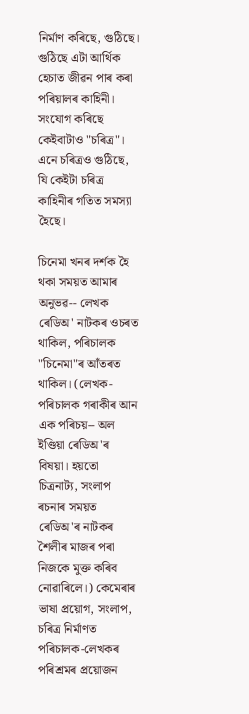নিৰ্মাণ কৰিছে, গুঠিছে। গুঠিছে এটা আৰ্থিক হেচাত জীৱন পাৰ কৰা পৰিয়ালৰ কাহিনী। সংযোগ কৰিছে কেইবাটাও "চৰিত্ৰ"। এনে চৰিত্ৰও গুঠিছে, যি কেইটা চৰিত্ৰ কাহিনীৰ গতিত সমস্যা হৈছে।

চিনেমা খনৰ দৰ্শক হৈ থকা সময়ত আমাৰ অনুভৱ-- লেখক ৰেডিঅ' নাটকৰ ওচৰত থাকিল, পৰিচালক "চিনেমা"ৰ আঁতৰত থাকিল। (লেখক-পৰিচালক গৰাকীৰ আন এক পৰিচয়-- অল ইণ্ডিয়া ৰেডিঅ'ৰ বিষয়া। হয়তো চিত্ৰনাট্য, সংলাপ ৰচনাৰ সময়ত ৰেডিঅ'ৰ নাটকৰ শৈলীৰ মাজৰ পৰা নিজকে মুক্ত কৰিব নোৱাৰিলে।) কেমেৰাৰ ভাষা প্ৰয়োগ, সংলাপ, চৰিত্ৰ নিৰ্মাণত পৰিচালক-লেখকৰ পৰিশ্ৰমৰ প্ৰয়োজন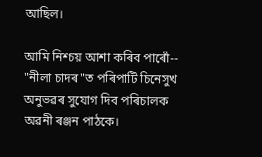আছিল।

আমি নিশ্চয় আশা কৰিব পাৰোঁ-- "নীলা চাদৰ"ত পৰিপাটি চিনেসুখ অনুভৱৰ সুযোগ দিব পৰিচালক অৱনী ৰঞ্জন পাঠকে।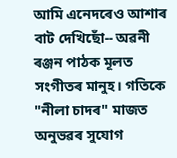আমি এনেদৰেও আশাৰ বাট দেখিছোঁ-- অৱনী ৰঞ্জন পাঠক মূলত সংগীতৰ মানুহ। গতিকে "নীলা চাদৰ" মাজত অনুভৱৰ সুযোগ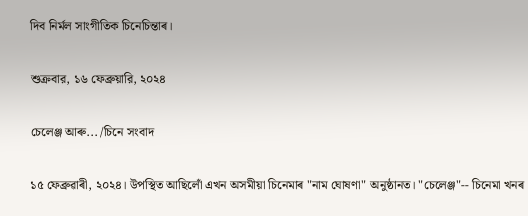দিব নিৰ্মল সাংগীতিক চিনেচিন্তাৰ।

শুক্রবার, ১৬ ফেব্রুয়ারি, ২০২৪

চেলেঞ্জ আৰু... /চিনে সংবাদ

১৫ ফেব্ৰুৱাৰী, ২০২৪। উপস্থিত আছিলোঁ এখন অসমীয়া চিনেমাৰ "নাম ঘোষণা" অনুষ্ঠানত। "চেলেঞ্জ"-- চিনেমা খনৰ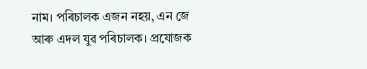নাম। পৰিচালক এজন নহয়, এন জে আৰু এদল যুৱ পৰিচালক। প্ৰযোজক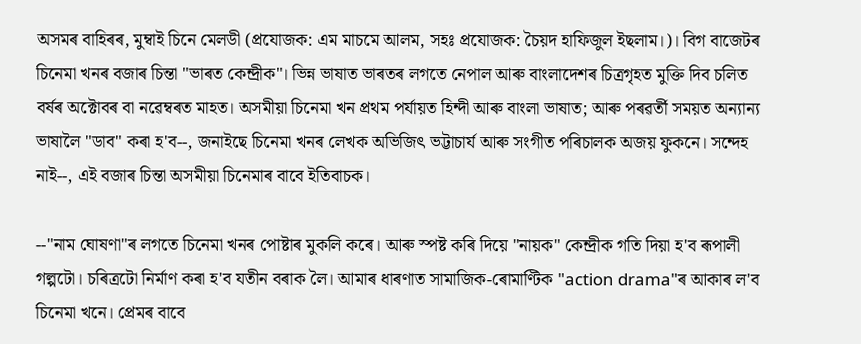অসমৰ বাহিৰৰ, মুম্বাই চিনে মেলডী (প্ৰযোজক: এম মাচমে আলম, সহঃ প্ৰযোজক: চৈয়দ হাফিজুল ইছলাম।)। বিগ বাজেটৰ চিনেমা খনৰ বজাৰ চিন্তা "ভাৰত কেন্দ্ৰীক"। ভিন্ন ভাষাত ভাৰতৰ লগতে নেপাল আৰু বাংলাদেশৰ চিত্ৰগৃহত মুক্তি দিব চলিত বৰ্ষৰ অক্টোবৰ বা নৱেম্বৰত মাহত। অসমীয়া চিনেমা খন প্ৰথম পৰ্যায়ত হিন্দী আৰু বাংলা ভাষাত; আৰু পৰৱৰ্তী সময়ত অন্যান্য ভাষালৈ "ডাব" কৰা হ'ব--, জনাইছে চিনেমা খনৰ লেখক অভিজিৎ ভট্টাচাৰ্য আৰু সংগীত পৰিচালক অজয় ফুকনে। সন্দেহ নাই--, এই বজাৰ চিন্তা অসমীয়া চিনেমাৰ বাবে ইতিবাচক।

--"নাম ঘোষণা"ৰ লগতে চিনেমা খনৰ পোষ্টাৰ মুকলি কৰে। আৰু স্পষ্ট কৰি দিয়ে "নায়ক" কেন্দ্ৰীক গতি দিয়া হ'ব ৰূপালী গল্পটো। চৰিত্ৰটো নিৰ্মাণ কৰা হ'ব যতীন বৰাক লৈ। আমাৰ ধাৰণাত সামাজিক-ৰোমাণ্টিক "action drama"ৰ আকাৰ ল'ব চিনেমা খনে। প্ৰেমৰ বাবে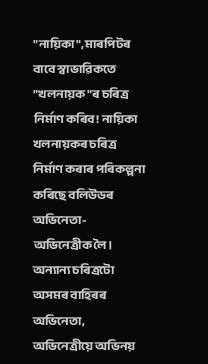"নায়িকা", মাৰপিটৰ বাবে স্বাভাৱিকতে "খলনায়ক"ৰ চৰিত্ৰ নিৰ্মাণ কৰিব! নায়িকা খলনায়কৰ চৰিত্ৰ নিৰ্মাণ কৰাৰ পৰিকল্পনা কৰিছে বলিউডৰ অভিনেতা-অভিনেত্ৰীক লৈ। অন্যান্য চৰিত্ৰটো অসমৰ বাহিৰৰ অভিনেতা, অভিনেত্ৰীয়ে অভিনয়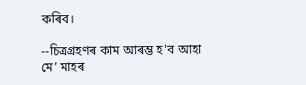কৰিব।

--চিত্ৰগ্ৰহণৰ কাম আৰম্ভ হ'ব আহা মে’ মাহৰ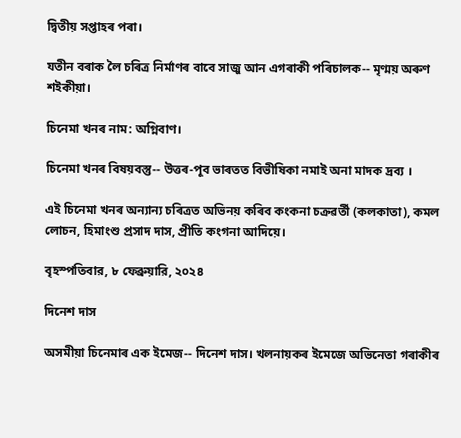দ্বিতীয় সপ্তাহৰ পৰা।

যতীন বৰাক লৈ চৰিত্ৰ নিৰ্মাণৰ বাবে সাজু আন এগৰাকী পৰিচালক-- মৃণ্ময় অৰুণ শইকীয়া।

চিনেমা খনৰ নাম: অগ্নিবাণ।

চিনেমা খনৰ বিষয়বস্তু-- উত্তৰ-পূব ভাৰতত বিভীষিকা নমাই অনা মাদক দ্ৰব্য ।

এই চিনেমা খনৰ অন্যান্য চৰিত্ৰত অভিনয় কৰিব কংকনা চক্ৰৱৰ্তী (কলকাতা), কমল লোচন, হিমাংশু প্ৰসাদ দাস, প্ৰীতি কংগনা আদিয়ে।

বৃহস্পতিবার, ৮ ফেব্রুয়ারি, ২০২৪

দিনেশ দাস

অসমীয়া চিনেমাৰ এক ইমেজ-- দিনেশ দাস। খলনায়কৰ ইমেজে অভিনেতা গৰাকীৰ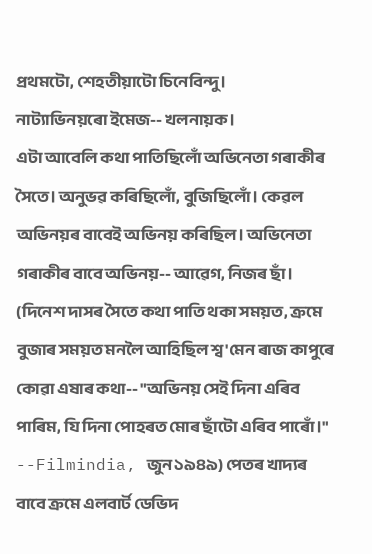প্ৰথমটো, শেহতীয়াটো চিনেবিন্দু।
নাট্যাভিনয়ৰো ইমেজ-- খলনায়ক।
এটা আবেলি কথা পাতিছিলোঁ অভিনেতা গৰাকীৰ সৈতে। অনুভৱ কৰিছিলোঁ, বুজিছিলোঁ। কেৱল অভিনয়ৰ বাবেই অভিনয় কৰিছিল। অভিনেতা গৰাকীৰ বাবে অভিনয়-- আৱেগ, নিজৰ ছাঁ। (দিনেশ দাসৰ সৈতে কথা পাতি থকা সময়ত, ক্ৰমে বুজাৰ সময়ত মনলৈ আহিছিল শ্ব'মেন ৰাজ কাপুৰে কোৱা এষাৰ কথা-- "অভিনয় সেই দিনা এৰিব পাৰিম, যি দিনা পোহৰত মোৰ ছাঁটো এৰিব পাৰোঁ।" --Filmindia, জুন ১৯৪৯) পেতৰ খাদ্যৰ বাবে ক্ৰমে এলবাৰ্ট ডেভিদ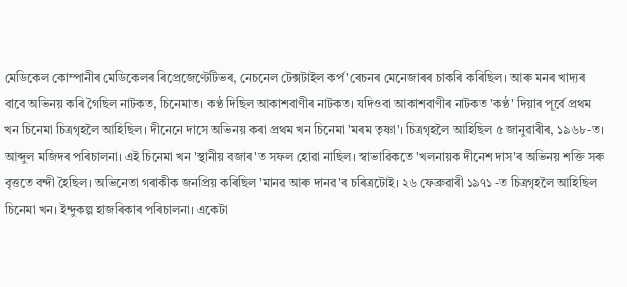মেডিকেল কোম্পানীৰ মেডিকেলৰ ৰিপ্ৰেজেণ্টেটিভৰ, নেচনেল টেক্সটাইল কৰ্প'ৰেচনৰ মেনেজাৰৰ চাকৰি কৰিছিল। আৰু মনৰ খাদ্যৰ বাবে অভিনয় কৰি গৈছিল নাটকত, চিনেমাত। কণ্ঠ দিছিল আকাশবাণীৰ নাটকত। যদিওবা আকাশবাণীৰ নাটকত 'কণ্ঠ' দিয়াৰ পূৰ্বে প্ৰথম খন চিনেমা চিত্ৰগৃহলৈ আহিছিল। দীনেনে দাসে অভিনয় কৰা প্ৰথম খন চিনেমা 'মৰম তৃষ্ণা'। চিত্ৰগৃহলৈ আহিছিল ৫ জানুৱাৰীৰ, ১৯৬৮-ত। আব্দুল মজিদৰ পৰিচালনা। এই চিনেমা খন 'স্থানীয় বজাৰ'ত সফল হোৱা নাছিল। স্বাভাৱিকতে 'খলনায়ক দীনেশ দাস'ৰ অভিনয় শক্তি সৰু বৃত্ততে বন্দী হৈছিল। অভিনেতা গৰাকীক জনপ্ৰিয় কৰিছিল 'মানৱ আৰু দানৱ'ৰ চৰিত্ৰটোই। ২৬ ফেব্ৰুৱাৰী ১৯৭১ -ত চিত্ৰগৃহলৈ আহিছিল চিনেমা খন। ইন্দুকল্প হাজৰিকাৰ পৰিচালনা। একেটা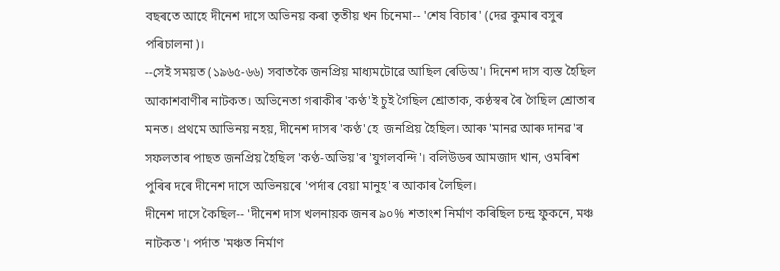বছৰতে আহে দীনেশ দাসে অভিনয় কৰা তৃতীয় খন চিনেমা-- 'শেষ বিচাৰ' (দেৱ কুমাৰ বসুৰ পৰিচালনা)।
--সেই সময়ত (১৯৬৫-৬৬) সবাতকৈ জনপ্ৰিয় মাধ্যমটোৱে আছিল ৰেডিঅ'। দিনেশ দাস ব্যস্ত হৈছিল আকাশবাণীৰ নাটকত। অভিনেতা গৰাকীৰ 'কণ্ঠ'ই চুই গৈছিল শ্ৰোতাক, কণ্ঠস্বৰ ৰৈ গৈছিল শ্ৰোতাৰ মনত। প্ৰথমে আভিনয় নহয়, দীনেশ দাসৰ 'কণ্ঠ'হে  জনপ্ৰিয় হৈছিল। আৰু 'মানৱ আৰু দানৱ'ৰ সফলতাৰ পাছত জনপ্ৰিয় হৈছিল 'কণ্ঠ-অভিয়'ৰ 'যুগলবন্দি'। বলিউডৰ আমজাদ খান, ওমৰিশ পুৰিৰ দৰে দীনেশ দাসে অভিনয়ৰে 'পৰ্দাৰ বেয়া মানুহ'ৰ আকাৰ লৈছিল।
দীনেশ দাসে কৈছিল-- 'দীনেশ দাস খলনায়ক জনৰ ৯০% শতাংশ নিৰ্মাণ কৰিছিল চন্দ্ৰ ফুকনে, মঞ্চ নাটকত'। পৰ্দাত 'মঞ্চত নিৰ্মাণ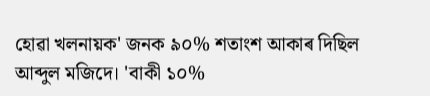হোৱা খলনায়ক' জনক ৯০% শতাংশ আকাৰ দিছিল আব্দুল মজিদে। 'বাকী ১০%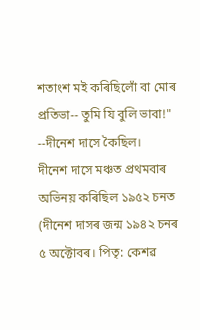শতাংশ মই কৰিছিলোঁ বা মোৰ প্ৰতিভা-- তুমি যি বুলি ভাবা!" --দীনেশ দাসে কৈছিল।
দীনেশ দাসে মঞ্চত প্ৰথমবাৰ অভিনয় কৰিছিল ১৯৫২ চনত (দীনেশ দাসৰ জন্ম ১৯৪২ চনৰ ৫ অক্টোবৰ। পিতৃ: কেশৱ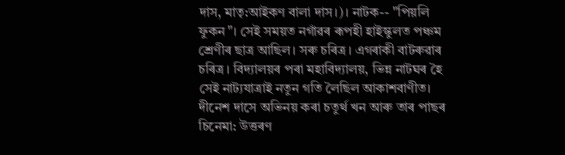দাস, মাতৃ:আইকণ বালা দাস।)। নাটক-- "পিয়লি ফুকন"। সেই সময়ত নগাঁৱৰ ৰূপহী হাইস্কুলত পঞ্চম শ্ৰেণীৰ ছাত্ৰ আছিল। সৰু চৰিত্ৰ। এগৰাকী বাটৰুৱাৰ চৰিত্ৰ। বিদ্যালয়ৰ পৰা মহাবিদ্যালয়, ভিন্ন নাটঘৰ হৈ সেই নাট্যযাত্ৰাই নতুন গতি লৈছিল আকাশবাণীত।
দীনেশ দাসে অভিনয় কৰা চতুৰ্থ খন আৰু তাৰ পাছৰ চিনেমা: উত্তৰণ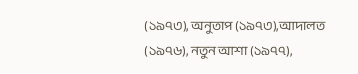(১৯৭৩), অনুতাপ (১৯৭৩),আদালত (১৯৭৬), নতুন আশা (১৯৭৭),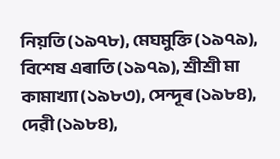নিয়তি (১৯৭৮), মেঘমুক্তি (১৯৭৯), বিশেষ এৰাতি (১৯৭৯), শ্ৰীশ্ৰী মা কামাখ্যা (১৯৮৩), সেন্দূৰ (১৯৮৪), দেৱী (১৯৮৪),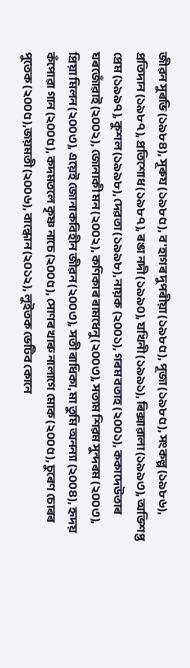জীৱন সুৰভি (১৯৮৪), সূৰুয (১৯৮৫), ব'হাগৰ দুপৰীয়া (১৯৮৫), পূজা (১৯৮৫), সংকল্প (১৯৮৬), প্ৰতিদান (১৯৮৭), প্ৰতিশোধ (১৯৮৭), ৰঙা নদী (১৯৯০), যখিনী (১৯৯১), ৰিক্সাৱালা (১৯৯৩), অভিশপ্ত প্ৰেম (১৯৯৭), কুশল (১৯৯৮), দেৱতা (১৯৯৮), নায়ক (২০০১), গৰম বতাহ (২০০১), ককাদেউতাৰ ঘৰজোঁৱাই (২০০২), জোনাকী মন (২০০২), কণিকাৰ ৰামধেনু (২০০৩), সত্যম শিৱম সুন্দৰম (২০০৩), প্ৰিয়া মিলন (২০০৩), এয়েই জোনাকবিহীন জীৱন (২০০৩), সতী ৰাধিকা, মা তুমি অনন্যা (২০০৪), হৃদয় কঁপোৱা গান (২০০৫), কদমতলে কৃষ্ণ নাচে (২০০৫), সোণৰ খাৰু নালাগে মোক (২০০৫), চুৰেণ চোৰৰ পুতেক (২০০৫),জয়মতী (২০০৬), বান্ধোন (২০১২), লুইতক ভেটিব কোনে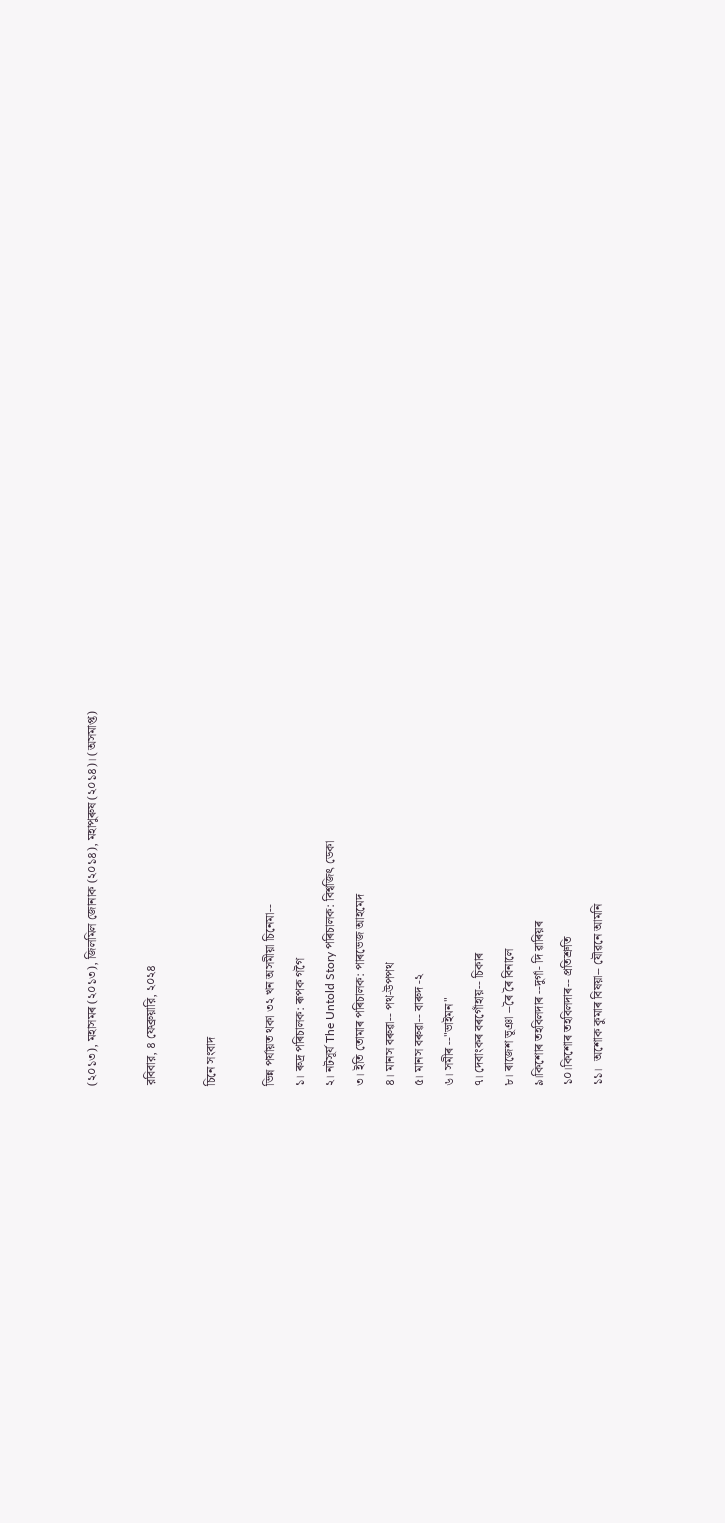(২০১৩), মহাসমৰ (২০১৩), জিলমিল জোনাক (২০১৪), মহাপুৰুষ (২০১৪)। (অসমাপ্ত)

রবিবার, ৪ ফেব্রুয়ারি, ২০২৪

চিনে সংবাদ

ভিন্ন পৰ্যায়ত থকা ৩২ খন অসমীয়া চিনেমা--
১। ৰুদ্ৰ পৰিচালক: ৰূপক গগৈ
২। নটসূৰ্য The Untold Story পৰিচালক: বিশ্বজিৎ ডেকা
৩। ইতি তোমাৰ পৰিচালক: পাৰভেজ আহমেদ
৪। মানস বৰুৱা-- পথ-উপপথ
৫। মানস বৰুৱা-- বাৰুদ -২
৬। সমীৰ --"ভাইমন"
৭। দেবাংকৰ বৰগোঁহায়-- চিকাৰ
৮। ৰাজেশ ভূঞা --ৰৈ ৰৈ বিনালে
৯।কিশোৰ তহবিলদাৰ --দুৰ্গা- দি ৱাৰিয়ৰ
১০।কিশোৰ তহবিলদাৰ-- প্ৰতিশ্ৰুতি
১১।  অশোক কুমাৰ বিষয়া-- যৌৱনে আমনি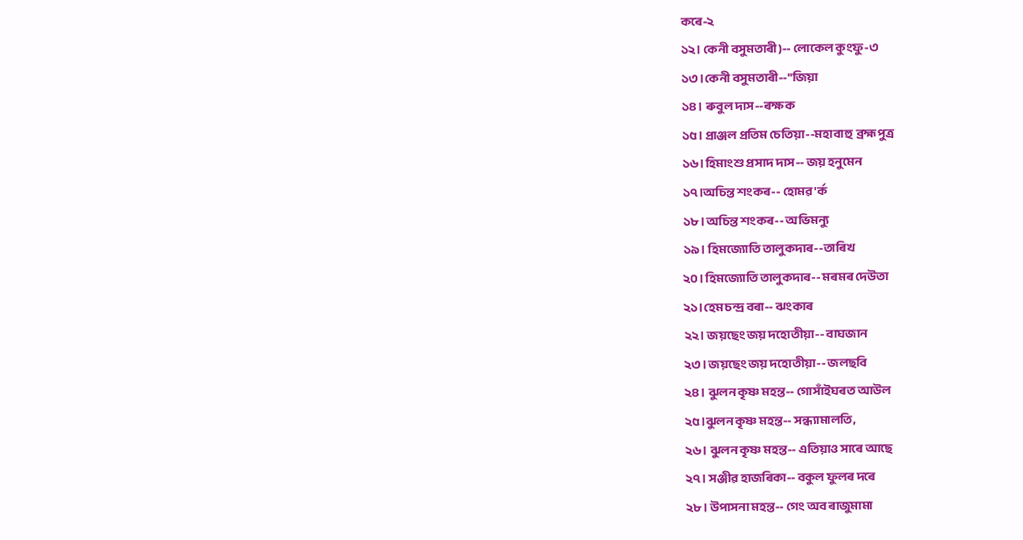কৰে-২
১২। কেনী বসুমতাৰী)-- লোকেল কুংফু-৩
১৩।কেনী বসুমতাৰী--"জিয়া
১৪। ৰুবুল দাস--ৰক্ষক
১৫। প্ৰাঞ্জল প্ৰতিম চেতিয়া--মহাবাহু  ব্ৰহ্মপুত্ৰ
১৬।হিমাংশু প্ৰসাদ দাস-- জয় হনুমেন
১৭।অচিন্ত শংকৰ-- হোমৱ'ৰ্ক
১৮। অচিন্ত শংকৰ-- অভিমন্যু
১৯। হিমজ্যোতি তালুকদাৰ--তাৰিখ
২০। হিমজ্যোতি তালুকদাৰ-- মৰমৰ দেউতা
২১।হেম চন্দ্ৰ বৰা-- ঝংকাৰ
২২। জয়ছেং জয় দহোতীয়া-- বাঘজান
২৩। জয়ছেং জয় দহোতীয়া-- জলছবি
২৪। ঝুলন কৃষ্ণ মহন্ত-- গোসাঁইঘৰত আউল
২৫।ঝুলন কৃষ্ণ মহন্ত-- সন্ধ্যামালতি,
২৬। ঝুলন কৃষ্ণ মহন্ত-- এতিয়াও সাৰে আছে
২৭। সঞ্জীৱ হাজৰিকা-- বকুল ফুলৰ দৰে
২৮। উপাসনা মহন্ত-- গেং অব ৰাজুমামা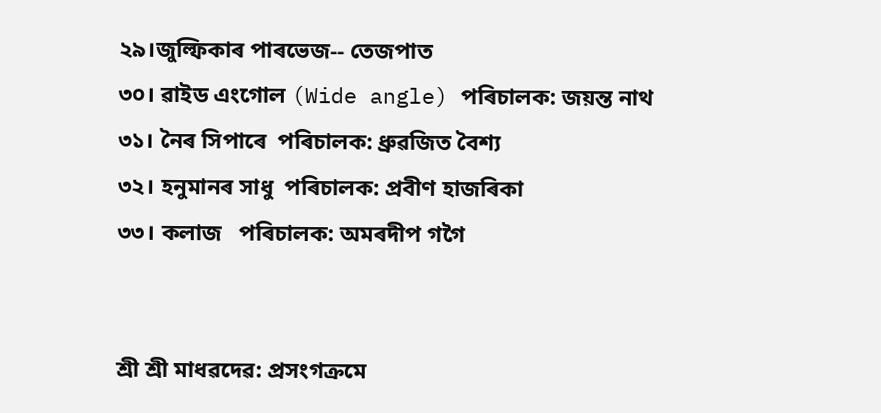২৯।জুল্ফিকাৰ পাৰভেজ-- তেজপাত
৩০। ৱাইড এংগোল (Wide angle) পৰিচালক: জয়ন্ত নাথ
৩১। নৈৰ সিপাৰে  পৰিচালক: ধ্ৰুৱজিত বৈশ্য
৩২। হনুমানৰ সাধু  পৰিচালক: প্ৰবীণ হাজৰিকা
৩৩। কলাজ   পৰিচালক: অমৰদীপ গগৈ


শ্ৰী শ্ৰী মাধৱদেৱ: প্ৰসংগক্ৰমে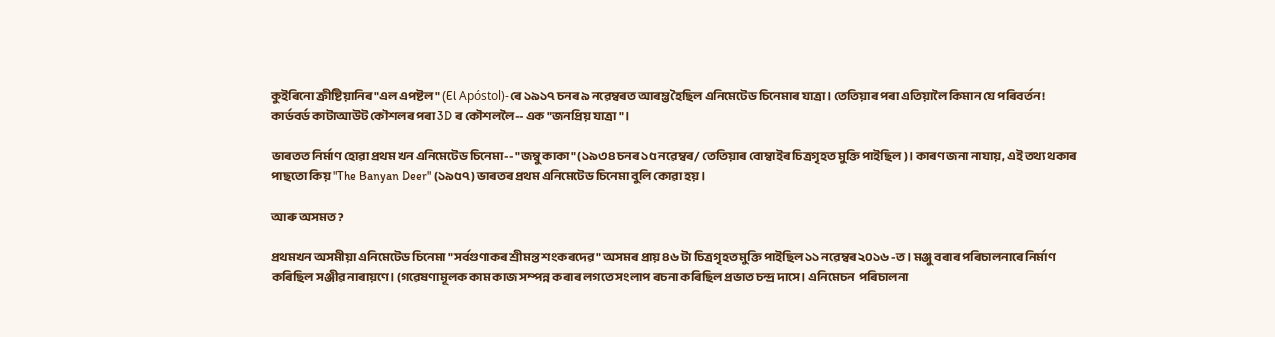কুইৰিনো ক্ৰীষ্টিয়ানিৰ "এল এপষ্টল" (El Apóstol)-ৰে ১৯১৭ চনৰ ৯ নৱেম্বৰত আৰম্ভ হৈছিল এনিমেটেড চিনেমাৰ যাত্ৰা। তেতিয়াৰ পৰা এতিয়ালৈ কিমান যে পৰিবৰ্তন! কাৰ্ডবৰ্ড কাটাআউট কৌশলৰ পৰা 3D ৰ কৌশললৈ-- এক "জনপ্ৰিয় যাত্ৰা"।

ভাৰতত নিৰ্মাণ হোৱা প্ৰথম খন এনিমেটেড চিনেমা-- "জম্বু কাকা" (১৯৩৪ চনৰ ১৫ নৱেম্বৰ/ তেতিয়াৰ বোম্বাইৰ চিত্ৰগৃহত মুক্তি পাইছিল)। কাৰণ জনা নাযায়, এই তথ্য থকাৰ পাছতো কিয় "The Banyan Deer" (১৯৫৭) ভাৰতৰ প্ৰথম এনিমেটেড চিনেমা বুলি কোৱা হয়।

আৰু অসমত?

প্ৰথমখন অসমীয়া এনিমেটেড চিনেমা "সৰ্বগুণাকৰ শ্ৰীমন্ত শংকৰদেৱ" অসমৰ প্ৰায় ৪৬ টা চিত্ৰগৃহত মুক্তি পাইছিল ১১ নৱেম্বৰ ২০১৬ -ত। মঞ্জু বৰাৰ পৰিচালনাৰে নিৰ্মাণ কৰিছিল সঞ্জীৱ নাৰায়ণে। (গৱেষণামূলক কাম কাজ সম্পন্ন কৰাৰ লগতে সংলাপ ৰচনা কৰিছিল প্ৰভাত চন্দ্ৰ দাসে। এনিমেচন  পৰিচালনা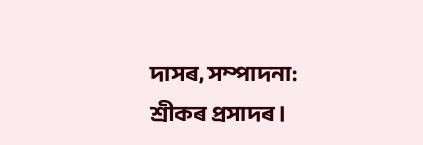দাসৰ, সম্পাদনা: শ্ৰীকৰ প্ৰসাদৰ।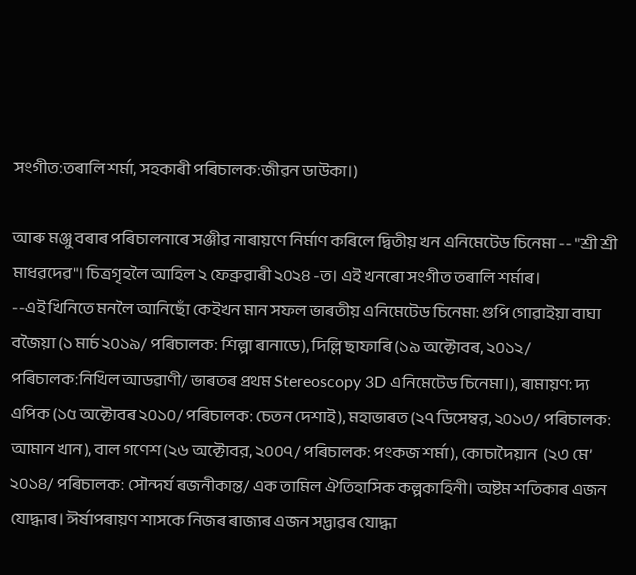সংগীত:তৰালি শৰ্মা, সহকাৰী পৰিচালক:জীৱন ডাউকা।)

আৰু মঞ্জু বৰাৰ পৰিচালনাৰে সঞ্জীৱ নাৰায়ণে নিৰ্মাণ কৰিলে দ্বিতীয় খন এনিমেটেড চিনেমা -- "শ্ৰী শ্ৰী মাধৱদেৱ"। চিত্ৰগৃহলৈ আহিল ২ ফেব্ৰুৱাৰী ২০২৪ -ত। এই খনৰো সংগীত তৰালি শৰ্মাৰ।
--এই খিনিতে মনলৈ আনিছোঁ কেইখন মান সফল ভাৰতীয় এনিমেটেড চিনেমা: গুপি গোৱাইয়া বাঘা বজৈয়া (১ মাৰ্চ ২০১৯/ পৰিচালক: শিল্পা ৰানাডে), দিল্লি ছাফাৰি (১৯ অক্টোবৰ, ২০১২/ পৰিচালক:নিখিল আডৱাণী/ ভাৰতৰ প্রথম Stereoscopy 3D এনিমেটেড চিনেমা।), ৰামায়ণ: দ্য এপিক (১৫ অক্টোবৰ ২০১০/ পৰিচালক: চেতন দেশাই), মহাভাৰত (২৭ ডিসেম্বর, ২০১৩/ পৰিচালক: আমান খান), বাল গণেশ (২৬ অক্টোবর, ২০০৭/ পৰিচালক: পংকজ শৰ্মা), কোচাদৈয়ান  (২৩ মে’ ২০১৪/ পৰিচালক: সৌন্দৰ্য ৰজনীকান্ত/ এক তামিল ঐতিহাসিক কল্পকাহিনী। অষ্টম শতিকাৰ এজন যোদ্ধাৰ। ঈৰ্ষাপৰায়ণ শাসকে নিজৰ ৰাজ্যৰ এজন সদ্ভাৱৰ যোদ্ধা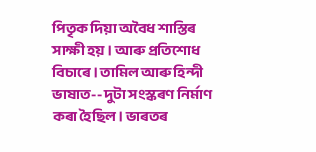পিতৃক দিয়া অবৈধ শাস্তিৰ সাক্ষী হয়। আৰু প্ৰতিশোধ বিচাৰে। তামিল আৰু হিন্দী ভাষাত-- দুটা সংস্কৰণ নিৰ্মাণ কৰা হৈছিল। ভাৰতৰ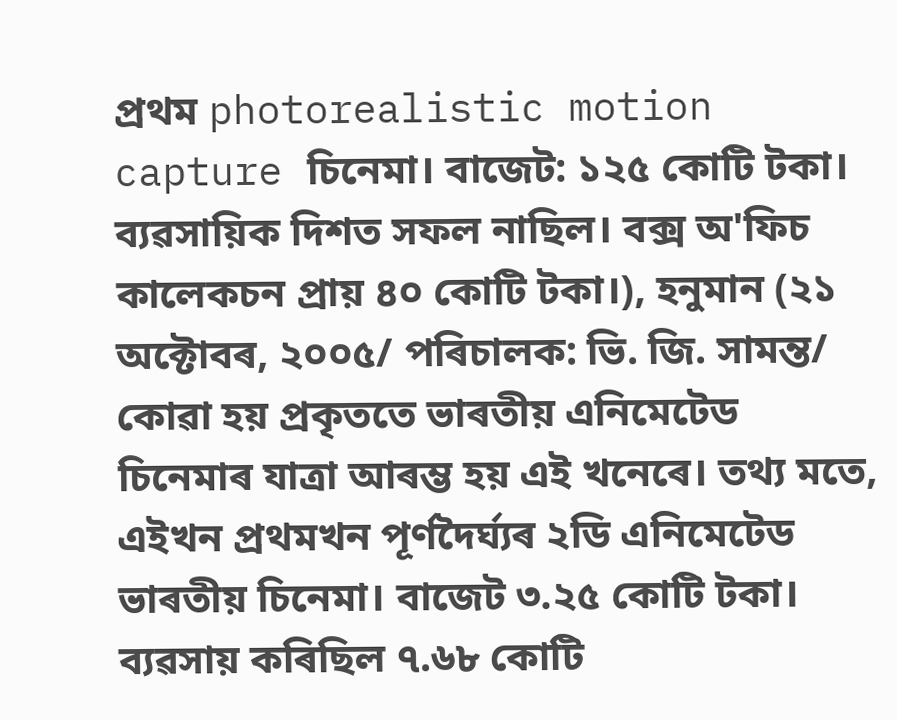প্ৰথম photorealistic motion capture চিনেমা। বাজেট: ১২৫ কোটি টকা। ব্যৱসায়িক দিশত সফল নাছিল। বক্স অ'ফিচ কালেকচন প্ৰায় ৪০ কোটি টকা।), হনুমান (২১ অক্টোবৰ, ২০০৫/ পৰিচালক: ভি. জি. সামন্ত/ কোৱা হয় প্ৰকৃততে ভাৰতীয় এনিমেটেড চিনেমাৰ যাত্ৰা আৰম্ভ হয় এই খনেৰে। তথ্য মতে, এইখন প্ৰথমখন পূৰ্ণদৈৰ্ঘ্যৰ ২ডি এনিমেটেড ভাৰতীয় চিনেমা। বাজেট ৩.২৫ কোটি টকা। ব্যৱসায় কৰিছিল ৭.৬৮ কোটি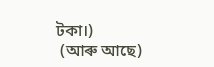টকা।)
 (আৰু আছে)